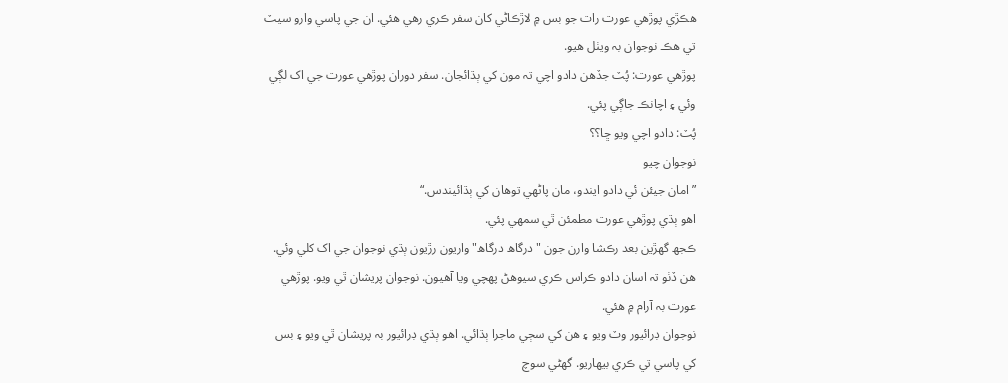ھڪڙي پوڙهي عورت رات جو بس ۾ لاڙڪاڻي کان سفر ڪري رهي هئي. ان جي پاسي وارو سيٽ تي هڪ نوجوان بہ ويٺل هيو.
پوڙهي عورت: پُٽ جڏهن دادو اچي تہ مون کي ٻڌائجان. سفر دوران پوڙهي عورت جي اک لڳي وئي ۽ اچانڪ جاڳي پئي.
پُٽ: دادو اچي ويو ڇا؟؟
نوجوان چيو
”امان جيئن ئي دادو ايندو، مان پاڻهي توهان کي ٻڌائيندس.“
اهو ٻڌي پوڙهي عورت مطمئن ٿي سمهي پئي.
ڪجھ گھڙين بعد رڪشا وارن جون " درگاھ درگاھ" واريون رڙيون ٻڌي نوجوان جي اک کلي وئي. هن ڏٺو تہ اسان دادو ڪراس ڪري سيوهڻ پھچي ويا آهيون. نوجوان پريشان ٿي ويو. پوڙهي عورت بہ آرام ۾ هئي.
نوجوان ڊرائيور وٽ ويو ۽ هن کي سڄي ماجرا ٻڌائي. اهو ٻڌي ڊرائيور بہ پريشان ٿي ويو ۽ بس کي پاسي تي ڪري بيھاريو. گهڻي سوچ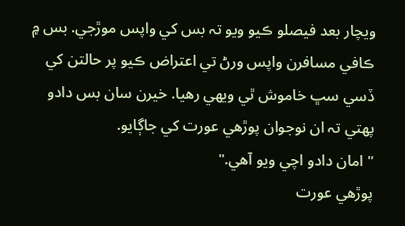ويچار بعد فيصلو ڪيو ويو تہ بس کي واپس موڙجي. بس ۾ ڪافي مسافرن واپس ورڻ تي اعتراض ڪيو پر حالتن کي ڏسي سڀ خاموش ٿي ويھي رهيا. خيرن سان بس دادو پھتي تہ ان نوجوان پوڙهي عورت کي جاڳايو.
" امان دادو اچي ويو آھي."
پوڙهي عورت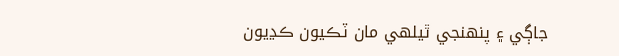جاڳي ۽ پنھنجي ٿيلهي مان ٽڪيون ڪڍيون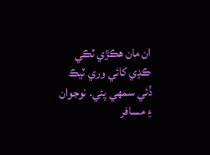ان مان هڪڙي ٽڪي ڪڍي کائي وري ٽيڪ ڏئي سمهي پئي. نوجوان ۽ مسافر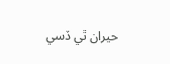حيران ٿي ڏسي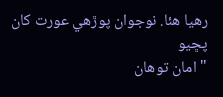رهيا هئا. نوجوان پوڙهي عورت کان پڇيو
" امان توهان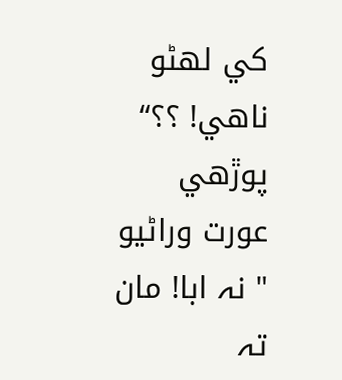کي لھڻو ناهي! ؟؟“
پوڙهي عورت وراڻيو
" نہ ابا! مان تہ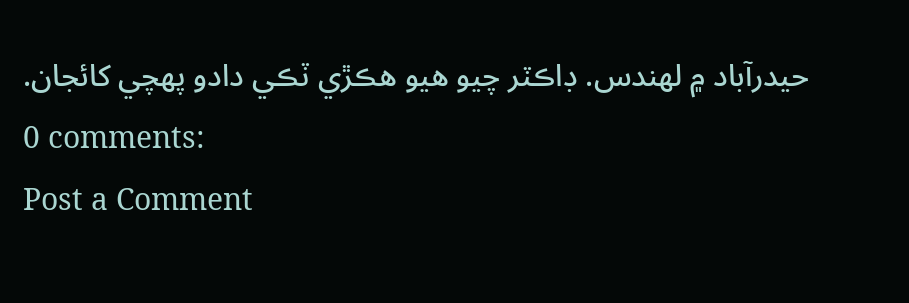حيدرآباد ۾ لھندس. ڊاڪٽر چيو هيو هڪڙي ٽڪي دادو پھچي کائجان.
0 comments:
Post a Comment